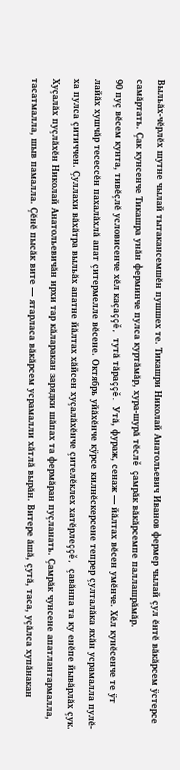Выльăх-чĕрлĕх шутне чылай тытакансемшĕн пушшех те. Тикашри Николай Анатольевич Иванов фермер чылай çул ĕнтĕ вăкăрсем ÿстерсе самăртать. Çак кунсенче Тикашра унăн ферминче пулса куртăмăр, хура-шурă тĕслĕ çамрăк вăкăрсемпе паллашрăмăр.
90 пуç вĕсем кунта, тивĕçлĕ условисенче хĕл каçаççĕ, тутă тăраççĕ. Утă, фураж, сенаж — йăлтах вĕсен умĕнче. Хĕл кунĕсенче те ÿт лайăх хушчăр тесессĕн пахалăхлă апат çитермелле вĕсене. Октябрь уйăхĕнче кÿрсе килнĕскерсене тепрер çулталăка яхăн усрамалла пулĕ-ха пулса çитиччен. Çуллахи вăхăтра выльăх апатне йăлтах хăйсен хуçалăхĕнче çителĕклех хатĕрлеççĕ, çавăнпа та ку енĕпе йывăрлăх çук. Хуçалăх пуçлăхĕн Николай Анатольевичăн ирхи тар кăларакан зарядки шăпах та фермăран пуçланать. Çамрăк чунсене апатлантармалла, тасатмалла, шыв памалла. Çĕнĕ пысăк вите — ятарласа вăкăрсем усрамалли хăтлă вырăн. Витере ăшă, çутă, таса, уçăлса хупăнакан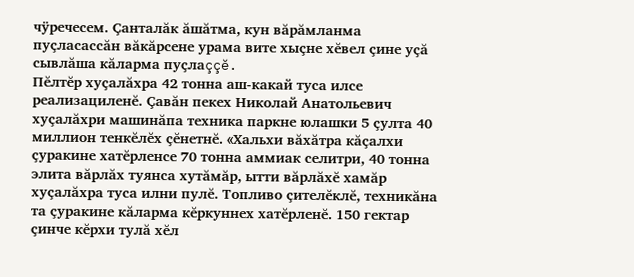чÿречесем. Çанталăк ăшăтма, кун вăрăмланма пуçласассăн вăкăрсене урама вите хыçне хĕвел çине уçă сывлăша кăларма пуçлаççĕ.
Пĕлтĕр хуçалăхра 42 тонна аш-какай туса илсе реализациленĕ. Çавăн пекех Николай Анатольевич хуçалăхри машинăпа техника паркне юлашки 5 çулта 40 миллион тенкĕлĕх çĕнетнĕ. «Хальхи вăхăтра кăçалхи çуракине хатĕрленсе 70 тонна аммиак селитри, 40 тонна элита вăрлăх туянса хутăмăр, ытти вăрлăхĕ хамăр хуçалăхра туса илни пулĕ. Топливо çителĕклĕ, техникăна та çуракине кăларма кĕркуннех хатĕрленĕ. 150 гектар çинче кĕрхи тулă хĕл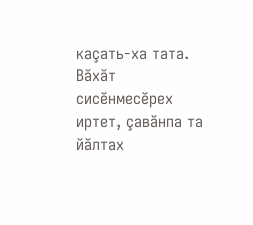каçать-ха тата. Вăхăт сисĕнмесĕрех иртет, çавăнпа та йăлтах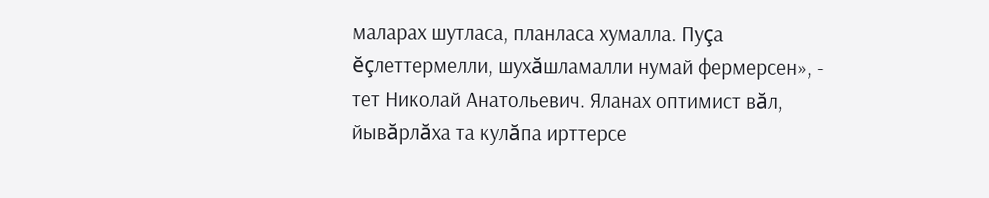маларах шутласа, планласа хумалла. Пуçа ĕçлеттермелли, шухăшламалли нумай фермерсен», - тет Николай Анатольевич. Яланах оптимист вăл, йывăрлăха та кулăпа ирттерсе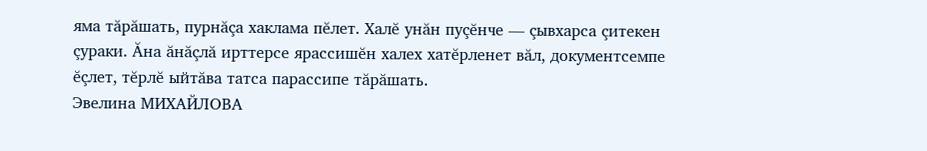яма тăрăшать, пурнăçа хаклама пĕлет. Халĕ унăн пуçĕнче — çывхарса çитекен çураки. Ăна ăнăçлă ирттерсе ярассишĕн халех хатĕрленет вăл, документсемпе ĕçлет, тĕрлĕ ыйтăва татса парассипе тăрăшать.
Эвелина МИХАЙЛОВА